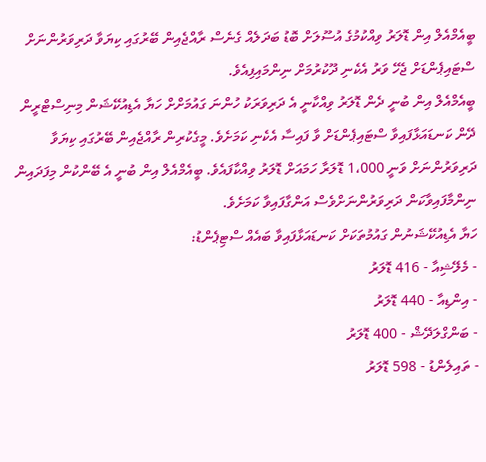ބީއެމްއެލް އިން ޑޮލަރު ވިއްކުމުގެ އުސޫލަށް ބޮޑު ބަދަލެއް ގެނެސް ރާއްޖެއިން ބޭރުގައި ކިޔަވާ ދަރިވަރުންނަށް ސްޓައިޕެންޑަށް ޖެހޭ ވަރު އެކެނި ދޫކުރުމަށް ނިންމައިފިއެވެ.
ބީއެމްއެލް އިން ބުނީ ދެން ޑޮލަރު ވިއްކާނީ އެ ދަރިވަރަކު ހުންނަ ގައުމަށްށް ހަޔާ އެޑިއުކޭޝަން މިނިސްޓްރީން ދޭން ކަނޑައަޅާފައިވާ ސްޓައިޕެންޑަށް ވާ ފައިސާ އެކެނި ކަމަށެވެ. މީގެކުރިން ރާއްޖެއިން ބޭރުގައި ކިޔަވާ ދަރިވަރުންނަށް ވަނީ 1،000 ޑޮލަރާ ހަމައަށް ޑޮލަރު ވިއްކާފައެވެ. ބީއެމްއެލް އިން ބުނީ އެ ބޭންކުން މިފަދައިން ނިންމާފައިވާކަން ދަރިވަރުންނަށްވެސް އަންގާފައިވާ ކަމަށެވެ.
ހަޔާ އެޑިއުކޭޝަނުން ގައުމުތަކަށް ކަނޑައަޅާފައިވާ ބައެއް ސްޓިޕެންޑު:
- މެލޭޝިއާ - 416 ޑޮލަރު
- އިންޑިއާ - 440 ޑޮލަރު
- ބަންގްލަދޭޝް - 400 ޑޮލަރު
- ތައިލެންޑު - 598 ޑޮލަރު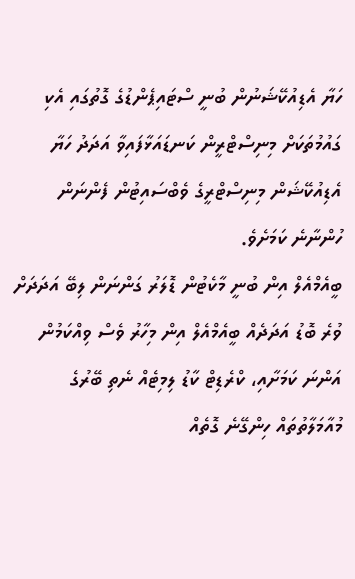ހަޔާ އެޑިއުކޭޝަނުން ބުނީ ސްޓައިޕެންޑުގެ ގޮތުގައި އެކި ގައުމުތަކަށް މިނިސްޓްރީން ކަނޑައަޅާފައިވާ އަދަދު ހަޔާ އެޑިއުކޭޝަން މިނިސްޓްރީގެ ވެބްސައިޓުން ފެންނަން ހުންނާނެ ކަމަށެވެ.
ބީއެމްއެލް އިން ބުނީ މާކެޓުން ޑޮލަރު ގަންނަން ލިބޭ އަދަދަށް ވުރެ ބޮޑު އަދަދެއް ބީއެމްއެލް އިން މިހާރު ވެސް ވިއްކަމުން އަންނަ ކަމަށާއި، ކްރެޑިޓް ކާޑު ލިމިޓެއް ނެތި ބޭރުގެ މުއާމަލާތުތައް ހިންގޭނެ ގޮތެއް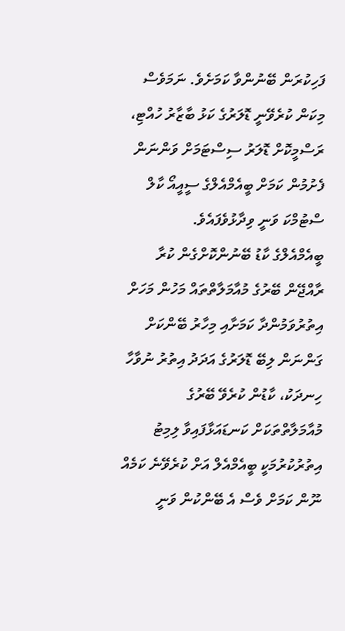ފަހިކުރަން ބޭނުންވާ ކަމަށެވެ. ނަމަވެސް މިކަން ކުރެވޭނީ ޑޮލަރުގެ ކަޅު ބާޒާރު ހުއްޓި، ރަސްމީކޮށް ޑޮލަރު ސިސްޓަމަށް ވަންނަން ފެށުމުން ކަމަށް ބީއެމްއެލްގެ ސީއީއޯ ކާލް ސްޓުމްކަ ވަނީ ވިދާޅުވެފައެވެ.
ބީއެމްއެލްގެ ކާޑު ބޭނުންކޮށްގެން ކުރާ ރާއްޖޭން ބޭރުގެ މުއާމަލާތްތައް މަހުން މަހަށް އިތުރުވަމުންދާ ކަމަށާއި މިހާރު ބޭންކަށް ގަންނަން ލިބޭ ޑޮލަރުގެ އަދަދު އިތުރު ނުވާހާ ހިނދަކު، ކާޑުން ކުރެވޭ ބޭރުގެ މުއާމަލާތްތަކަށް ކަނޑައަޅާފައިވާ ލިމިޓު އިތުރުކުރުމަކީ ބީއެމްއެލް އަށް ކުރެވޭނެ ކަމެއް ނޫން ކަމަށް ވެސް އެ ބޭންކުން ވަނީ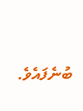ބުނެފައެވެ.